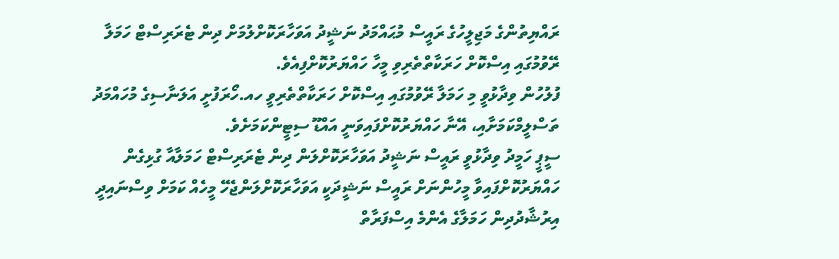ރައްޔިތުންގެ މަޖިލީހުގެ ރައީސް މުޙައްމަދު ނަޝީދު އަވަހާރަކޮށްލުމަށް ދިން ޓެރަރިސްޓް ހަމަލާ ރޭވުމުގައި އިސްކޮށް ހަރަކާތްތެރިވި މީހާ ހައްޔަރުކޮށްފިއެވެ.
ފުލުހުން ވިދާޅުވީ މި ހަމަލާ ރޭވުމުގައި އިސްކޮށް ހަރަކާތްތެރިވީ ހއ.ހޯރަފުށީ އަލަނާސިގެ މުހައްމަދު ތަސްލީމްކަމަށާއި، އޭނާ ހައްޔަރުކޮށްފައިވަނީ އައްޑޫ ސިޓީންކަމަށެވެ.
ސީޕީ ހަމީދު ވިދާޅުވީ ރައީސް ނަޝީދު އަވަހާރަކޮށްލަން ދިން ޓެރަރިސްޓް ހަމަލާއާ ގުޅިގެން ހައްޔަރުކޮށްފައިވާ މީހުންނަށް ރައީސް ނަޝީދަކީ އަވަހާރަކޮށްލަންޖެހޭ މީހެއް ކަމަށް ވިސްނައިދީ އިރުޝާދުދިން ހަމަލާގެ އެންމެ އިސްފަރާތް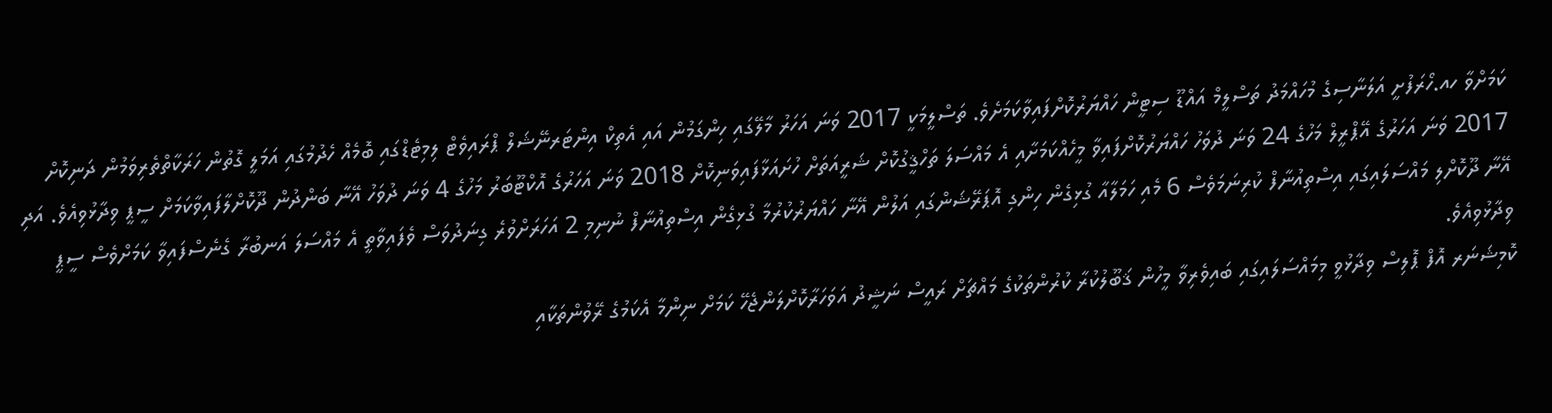ކަމަށްވާ ހއ.ހޯރަފުށީ އަލަނާސިގެ މުހައްމަދު ތަސްލީމް އައްޑޫ ސިޓީން ހައްޔަރުކޮށްފައިވާކަމަށެވެ. ތަސްލީމަކީ 2017 ވަނަ އަހަރު މާލޭގައި ހިންގަމުން އައި އެތިކް އިންޓަރނޭޝަލް ޕްރައިވެޓް ލިމިޓެޑްގައި ބޮމެއް ހެދުމުގައި އަމަލީ ގޮތުން ހަރަކާތްތެރިވަމުން ދަނިކޮށް 2017 ވަނަ އަހަރުގެ އޭޕްރީލް މަހުގެ 24 ވަނަ ދުވަހު ހައްޔަރުކޮށްފައިވާ މީހެއްކަމަށާއި އެ މައްސަލަ ތަހްޤީގުކޮށް ޝަރީއަތަށް ހުށައަޅާފައިވަނިކޮށް 2018 ވަނަ އަހަރުގެ އޮކްޓޫބަރު މަހުގެ 4 ވަނަ ދުވަހު އޭނާ ބަންދުން ދޫކޮށްލާފައިވާކަމަށް ސީޕީ ވިދާޅުވިއެވެ. އަދި އޭނާ ދޫކޮށްލި މައްސަލައިގައި އިސްތިއުނާފް ކުރިނަމަވެސް 6 މެއި ހަމަލާއާ ގުޅިގެން ހިންގި އޮޕަރޭޝަންގައި އަލުން އޭނާ ހައްޔަރުކުރުމާ ގުޅިގެން އިސްތިއުނާފް ނުނިމި 2 އަހަރަށްވުރެ ގިނަދުވަސް ވެފައިވާތީ އެ މައްސަލަ އަނބުރާ ގެނެސްފައިވާ ކަމަށްވެސް ސީޕީ ވިދާޅުވިއެވެ.
ކޮމިޝަނަރ އޮފް ޕޮލިސް ވިދާޅުވީ މިމައްސަލައިގައި ބައިވެރިވާ މީހުން ޤަބޫލުކުރާ ކުރުންތަކުގެ މައްޗަށް ރައީސް ނަޝީދު އަވަހަރާކޮށްލަންޖެހޭ ކަމަށް ނިންމާ އެކަމުގެ ރޭވުންތަކާއި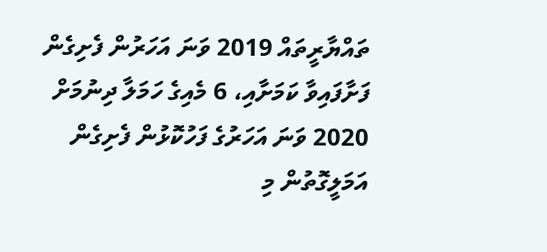ތައްޔާރީތައް 2019 ވަނަ އަހަރުން ފެށިގެން ފަށާފައިވާ ކަމަށާއި، 6 މެއިގެ ހަމަލާ ދިނުމަށް 2020 ވަނަ އަހަރުގެ ފަހުކޮޅުން ފެށިގެން އަމަލީގޮތުން މި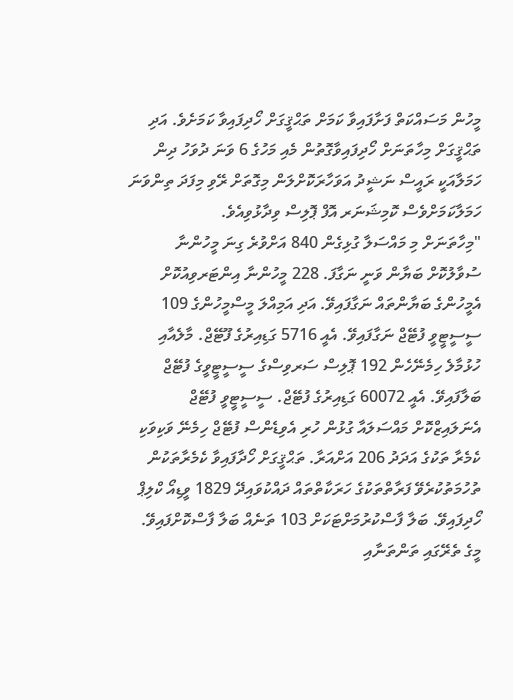މީހުން މަސައްކަތް ފަށާފައިވާ ކަމަށް ތަޙްޤީގަށް ހޯދިފައިވާ ކަމަށެވެ. އަދި ތަޙްޤީގަށް މިހާތަނަށް ހޯދިފައިވާގޮތުން މެއި މަހުގެ 6 ވަނަ ދުވަހު ދިން ހަމަލާއަކީ ރައީސް ނަޝީދު އަވަހާރަކޮށްލަން މިގޮތަށް ރޭވި މިފަދަ ތިންވަނަ ހަމަލާކަމަށްވެސް ކޮމިޝަނަރ އޮފް ޕޮލިސް ވިދާޅުވިއެވެ.
"މިހާތަނަށް މި މައްސަލާ ގުޅިގެން 840 އަށްވުރެ ގިނަ މީހުންނާ ސުވާލުކޮށް ބަޔާން ވަނީ ނަގާފަ. 228 މީހުންނާ އިންޓަރވިއުކޮށް އެމީހުންގެ ބަޔާންތައް ނަގާފައިވޭ. އަދި އަމިއްލަ މީސްމީހުންގެ 109 ސީސީޓީވީ ފުޓޭޖް ނަގާފައިވޭ. އެއީ 5716 ގަޑިއިރުގެ ފޫޓޭޖް. މާލެއާއި ހުޅުމާލެ ހިމެނޭހެން 192 ޕޮލިސް ސަރވިސްގެ ސީސީޓީވީގެ ފުޓޭޖް ބަލާފައިވޭ. އެއީ 60072 ގަޑިއިރުގެ ފުޓޭޖް. ސީސީޓީވީ ފުޓޭޖް އެނަލައިޒްކޮށް މައްސަލައާ ގުޅުން ހުރި އެވިޑެންސް ފުޓޭޖް ހިމެނޭ ވަކިވަކި ކެމެރާ ތަކުގެ އަދަދު 206 އަށްއަރާ. ތަޙްޤީގަށް ހޯދާފައިވާ ކެމެރާތަކުން ތުހުމަތުކުރެވޭ ފަރާތްތަކުގެ ހަރަކާތްތައް ދައްކުވައިދޭ 1829 ވީޑިއޯ ކްލިޕް ހޯދިފައިވޭ. ބަލާ ފާސްކުރުމަށްޓަކަށް 103 ތަނެއް ބަލާ ފާސްކޮށްފައިވޭ. މީގެ ތެރޭގައި ތަންތަނާއި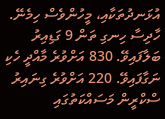އުޅަނދުތަކާއި، މީހުންވެސް ހިމެނޭ. ހާދިސާ ހިނގި ތަން 9 ގަޑިއިރު ބަލާފައިވޭ. 830 އަށްވުރެ މާއްދީ ހެކި ނަގާފައިވޭ. 220 އަށްވުރެ ގިނައިރު ސްކްރީން މަސައްކަތުގައި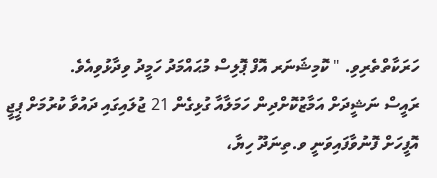ހަރަކާތްތެރިވި. " ކޮމިޝަނަރ އޮފް ޕޮލިސް މުޙައްމަދު ހަމީދު ވިދާޅުވިއެވެ.
ރައީސް ނަޝީދަށް އަމާޒުކޮށްދިން ހަމަލާއާ ގުޅިގެން 21 ޖުލައިގައި ދައުވާ ކުރުމަށް ޕީޖީ އޮފީހަށް ފޮނުވާފައިވަނީ ވ.ތިނަދޫ ހިޔާ،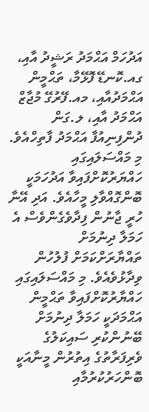އަދުހަމް އަޙްމަދު ރަޝީދު އާއި، ގއ.ކޮނޑޭ ފޮޅޭމާ، ތަޙްމީން އަޙްމަދުއާއި، މއ.ފޭރުގޭ މުޖާޒް އަޙްމަދު އާއި، ލ.ގަން ދުންފިނިއުފާ އަޙްމަދު ފާތިހްއެވެ. މި މައްސަލައިގައި ހައްޔަރުކޮށްފައިވާ އަދުހަމަކީ ބޮންގޮއްވާލި މީހާއެވެ. އަދި އޭނާ ހުރީ ޖާނުން ފިދާވެގެންވެސް އެ ހަމަލާ ދިނުމަށް ތައްޔާރަށްކަމަށް ފުލުހުން ވިދާޅުވެއެވެ. މި މައްސަލައިގައި ހައްޔާރުކޮށްފައިވާ ތަޙްމީން އަޙްމަދަކީ ހަމަލާ ދިނުމަށް ބޭނުންކުރި ސައިކަލުގެ ވެރިފަރާތުގެ އިތުރުން މީނާއަކީ ބޮންހަރުކުރުމާއި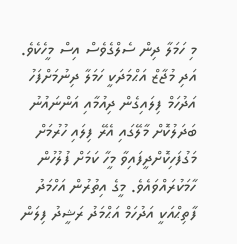މި ހަމަލާ ދިން ސެލްގެވެސް އިސް މީހެކެވެ. އަދި މުޖާޒް އަޙްމަދަކީ ހަމަލާ ދިނުމަށްފަހު އަދުހަމް ފިލައިގެން ދިއުމާއި އަންނައުނު ބަދަލުކޮށް މާލޭގައި އެރޭ ފިލައި ހުރުމަށް މަގުފަހިކޮށްދީފައިވާ މީހާ ކަމަށް ފުލުހުން ހާމަކުރައްވައެވެ. މީގެ އިތުރުން އަހްމަދު ފާތިޙްއަކީ އަދުހަމް އަޙްމަދު ރަޝީދު ފިލަން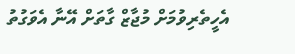އެހީތެރިވުމަށް މުޖާޒް ގާތަށް އޭނާ އެވަގުތު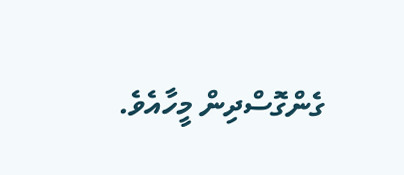ގެންގޮސްދިން މީހާއެވެ.